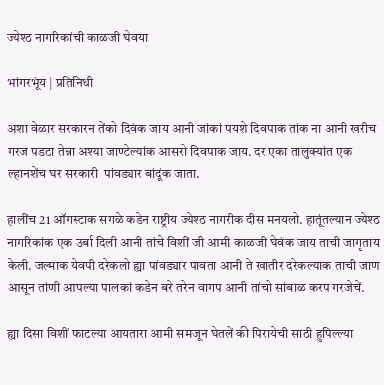ज्येश्ठ नागरिकांची काळजी घेवया

भांगरभूंय | प्रतिनिधी

अशा वेळार सरकारन तेंको दिवंक जाय आनी जांकां पयशे दिवपाक तांक ना आनी खरीच गरज पडटा तेन्ना अश्या जाण्टेल्यांक आसरो दिवपाक जाय. दर एका तालुक्यांत एक ल्हानशेंच घर सरकारी  पांवड्यार बांदूंक जाता.

हालींच 21 ऑगस्टाक सगळे कडेन राष्ट्रीय ज्येश्ठ नागरीक दीस मनयलो. हातूंतल्यान ज्येश्ठ नागरिकांक एक उर्बा दिली आनी तांचे विशीं जी आमी काळजी घेवंक जाय ताची जागृताय केली. जल्माक येवपी दरेकलो ह्या पांवड्यार पावता आनी ते खातीर दरेकल्याक ताची जाण आसून तांणी आपल्या पालकां कडेन बरे तरेन वागप आनी तांचो सांबाळ करप गरजेचें.

ह्या दिसा विशीं फाटल्या आयतारा आमी समजून घेतलें की पिरायेची साठी हुपिल्ल्या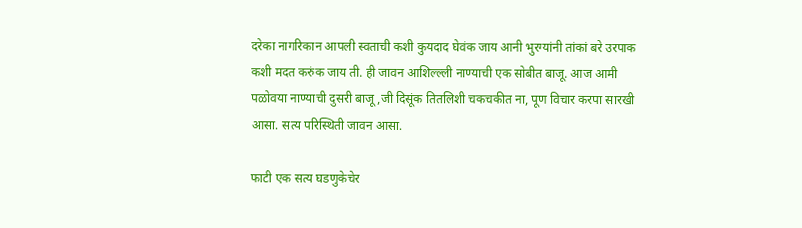दरेका नागरिकान आपली स्वताची कशी कुयदाद घेवंक जाय आनी भुरग्यांनी तांकां बरे उरपाक कशी मदत करुंक जाय ती. ही जावन आशिल्ल्ली नाण्याची एक सोबीत बाजू. आज आमी  पळोवया नाण्याची दुसरी बाजू,जी दिसूंक तितलिशी चकचकीत ना, पूण विचार करपा सारखी आसा. सत्य परिस्थिती जावन आसा.

फाटी एक सत्य घडणुकेचेर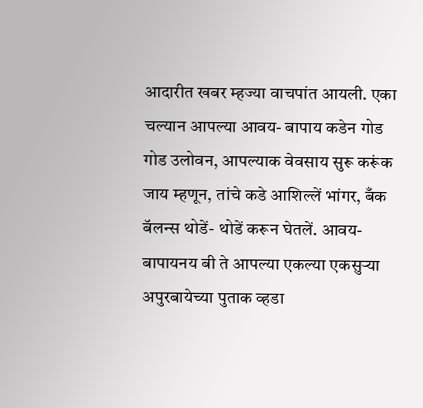आदारीत खबर म्हज्या वाचपांत आयली. एका चल्यान आपल्या आवय- बापाय कडेन गोड गोड उलोवन, आपल्याक वेवसाय सुरू करूंक जाय म्हणून, तांचे कडे आशिल्लें भांगर, बँक बॅलन्स थोडें- थोडें करून घेतलें. आवय- बापायनय बी ते आपल्या एकल्या एकसुऱ्या अपुरबायेच्या पुताक व्हडा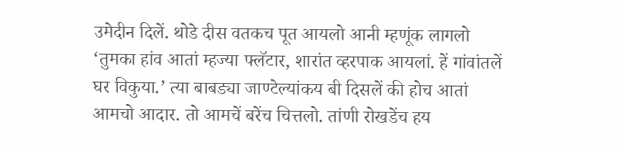उमेदीन दिलें. थोडे दीस वतकच पूत आयलो आनी म्हणूंक लागलो ‘तुमका हांव आतां म्हज्या फ्लॅटार, शारांत व्हरपाक आयलां. हें गांवांतलें घर विकुया.’ त्या बाबड्या जाण्टेल्यांकय बी दिसलें की होच आतां आमचो आदार. तो आमचें बरेंच चित्तलो. तांणी रोखडेंच हय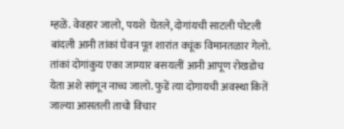म्हळें. वेवहार जालो, पयशे  घेतले, दोगांयची साटली पोटली बांदली आनी तांकां घेवन पूत शारांत वचूंक विमानतळार गेलो. तांकां दोगांकुय एका जाग्यार बसयलीं आनी आपूण रोखडोच येता अशे सांगून नाच्च जालो. फुडें त्या दोगायची अवस्था कितें जाल्या आसतली ताचो विचार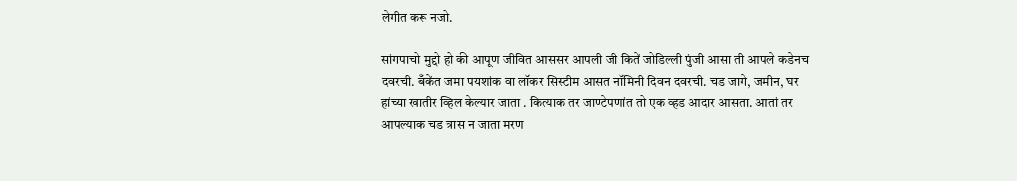लेगीत करू नजो.

सांगपाचो मुद्दो हो की आपूण जीवित आससर आपली जी कितें जोडिल्ली पुंजी आसा ती आपले कडेनच दवरची. बँकेंत जमा पयशांक वा लॉकर सिस्टीम आसत नॉमिनी दिवन दवरची. चड जागे, जमीन, घर हांच्या खातीर व्हिल केल्यार जाता . कित्याक तर जाण्टेपणांत तो एक व्हड आदार आसता. आतां तर आपल्याक चड त्रास न जाता मरण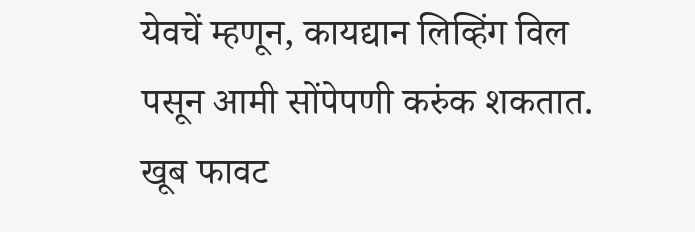येवचें म्हणून, कायद्यान लिव्हिंग विल पसून आमी सोंपेपणी करुंक शकतात. खूब फावट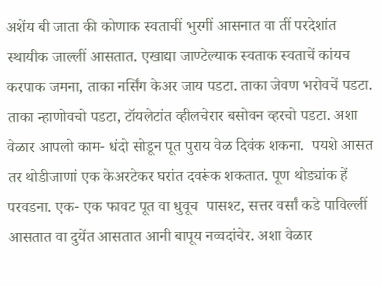अशेंय बी जाता की कोणाक स्वताचीं भुरगीं आसनात वा तीं परदेशांत स्थायीक जाल्लीं आसतात. एखाद्या जाण्टेल्याक स्वताक स्वताचें कांयच करपाक जमना, ताका नर्सिंग केअर जाय पडटा. ताका जेवण भरोवचें पडटा. ताका न्हाणोवचो पडटा, टॉयलेटांत व्हीलचेरार बसोवन व्हरचो पडटा. अशा वेळार आपलो काम- धंदो सोडून पूत पुराय वेळ दिवंक शकना.  पयशे आसत तर थोडीजाणां एक केअरटेकर घरांत दवरूंक शकतात. पूण थोड्यांक हें परवडना. एक- एक फावट पूत वा धुवूच  पासश्ट, सत्तर वर्सां कडे पाविल्लीं आसतात वा दुयेंत आसतात आनी बापूय नव्वदांचेर. अशा वेळार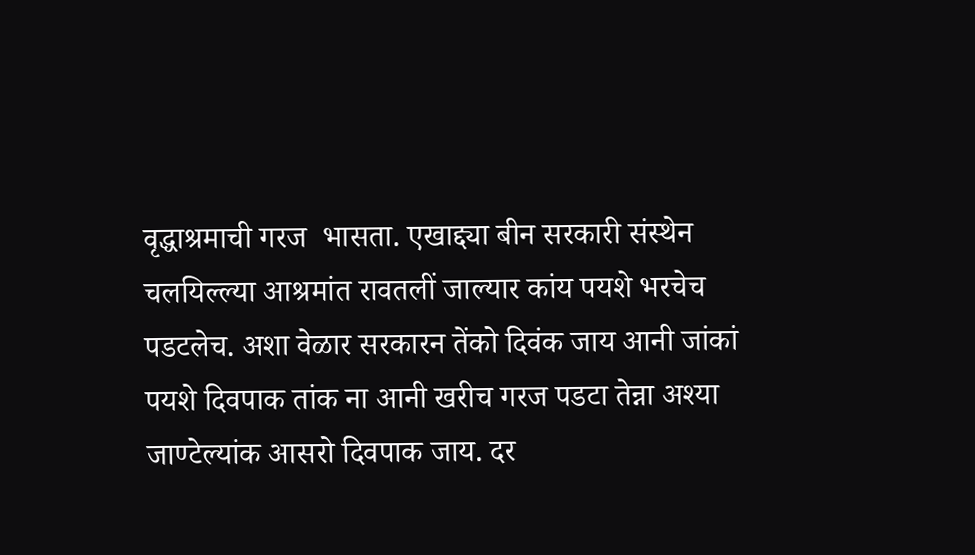वृद्धाश्रमाची गरज  भासता. एखाद्द्या बीन सरकारी संस्थेन चलयिल्ल्या आश्रमांत रावतलीं जाल्यार कांय पयशे भरचेच पडटलेच. अशा वेळार सरकारन तेंको दिवंक जाय आनी जांकां पयशे दिवपाक तांक ना आनी खरीच गरज पडटा तेन्ना अश्या जाण्टेल्यांक आसरो दिवपाक जाय. दर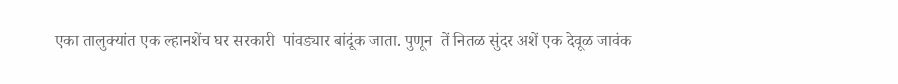एका तालुक्यांत एक ल्हानशेंच घर सरकारी  पांवड्यार बांदूंक जाता. पुणून  तें नितळ सुंदर अशें एक देवूळ जावंक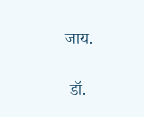जाय.

 डॉ.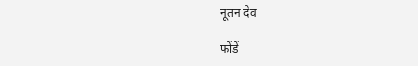नूतन देव

फोंडें